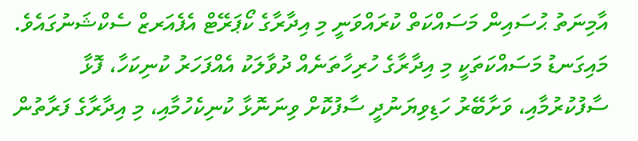އާމިނަތު ޙުސައިން މަސައްކަތް ކުރައްވަނީ މި އިދާރާގެ ކޯޕަރޭޓް އެފެއަރޒް ސެކްޝަނުގައެވެ. މައިގަނޑު މަސައްކަތަކީ މި އިދާރާގެ ހުރިހާތަނެއް ދުވާލަކު އެއްފަހަރު ކުނިކަހާ، ފޮޅާ ސާފުކުރުމާއި، ވަށާބޭރު ހަޑިވިޔަނުދީ ސާފުކޮށް ވިނަނޮޅާ ކުނިކެހުމާއި، މި އިދާރާގެ ފަރާތުން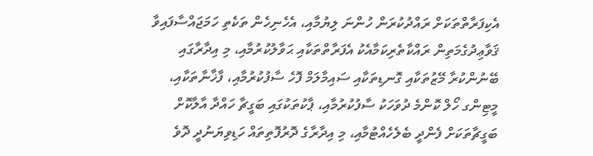އެކިފަރާތްތަކަށް ރައްދުކުރަން ހުންނަ ލިޔުމާއި، އެހެނިހެން ތަކެތި ހަމަޖައްސާފައިވާ ޤަވާޢިދުގެމަތިން ރައްކާތެރިކަމާއެކު އެފަރާތްތަކާއި ޙަވާލުކުރުމާއި، މި އިދާރާގައި ބޭނުންކުރާ މޭޒުތަކާއި ގޮނޑިތަކާއި ސައިމާލަމް ފޮހެ ސާފުކުރުމާއި، ފާޚާނާތަކާއި، މީޓިންގ ހޯލް ކޮންމެ ދުވަހަކު ސާފުކުރުމާއި، ޕާކުތަކުގައި ބަގީޗާ ހައްދާ އާލާކޮށް ބަގީޗާތަކަށް ފެންދީ ބެލެހެއްޓުމާއި، މި އިދާރާގެ ދޮރުފޮތިތައް ހަޑިވިޔަނުދީ ދޮވެ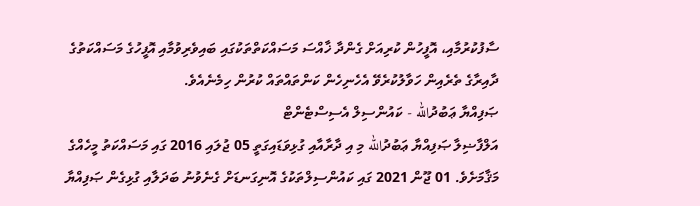ސާފުކުރުމާއި، އޮފީހުން ކުރިއަށް ގެންދާ ޚާއްސަ މަސައްކަތްތަކުގައި ބައިވެރިވުމާއި އޮފީހުގެ މަސައްކަތުގެ ދާއިރާގެ ތެރެއިން ހަވާލުކުރެވޭ އެހެނިހެން ކަންތައްތައް ކުރުން ހިމެނެއެވެ.
ޞަފިއްޔާ ޢަބުދުالله - ކައުންސިލް އެސިސްޓެންޓް
އަލްފާޟިލާ ޞަފިއްޔާ ޢަބުދުالله މި އި ދާރާއާއި ގުޅިވަޑައިގަތީ 05 ޖުލައި 2016 ގައި މަސައްކަތު މީހެއްގެ މަޤާމަށެވެ. 01 ޖޫން 2021 ގައި ކައުންސިލްތަކުގެ އޮނިގަނޑަށް ގެނެވުނު ބަދަލާއި ގުޅިގެން ޞަފިއްޔާ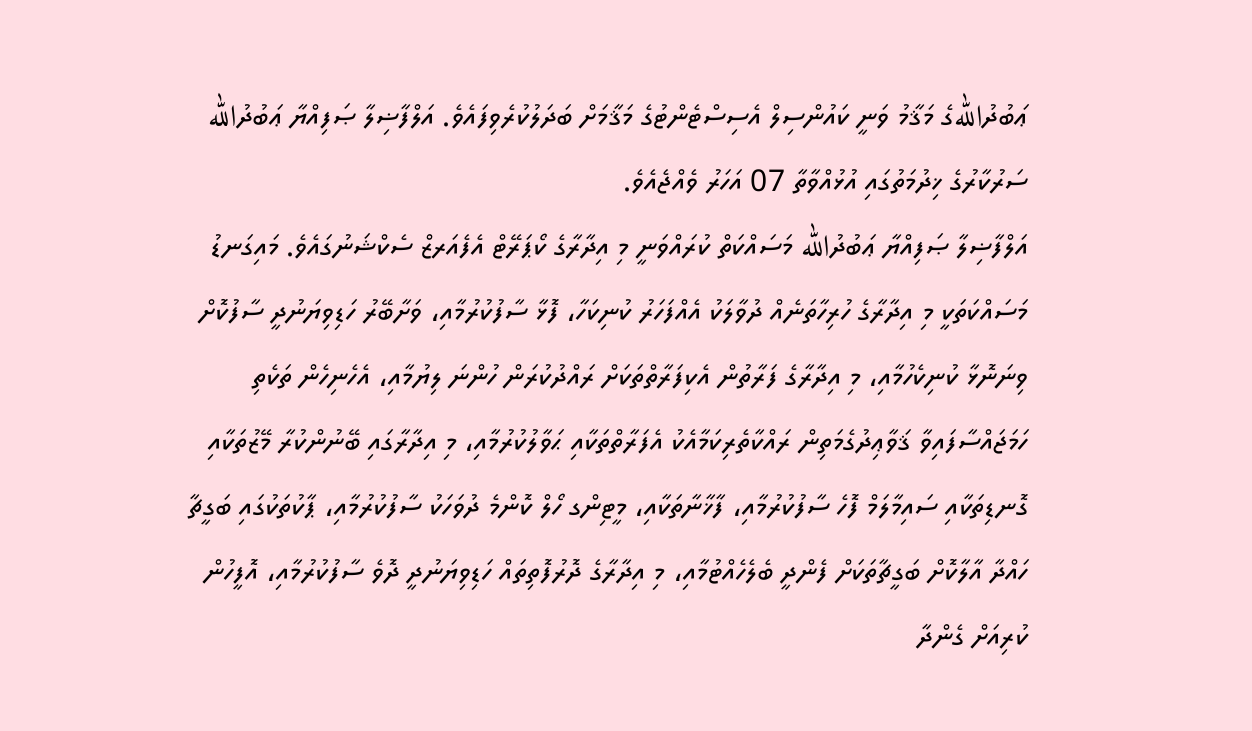ޢަބުދުاللهގެ މަޤާމު ވަނީ ކައުންސިލް އެސިސްޓެންޓުގެ މަޤާމަށް ބަދަލުކުރެވިފައެވެ. އަލްފާޟިލާ ޞަފިއްޔާ ޢަބުދުالله ސަރުކާރުގެ ޚިދުމަތުގައި އުޅުއްވާތާ 07 އަހަރު ވެއްޖެއެވެ.
އަލްފާޟިލާ ޞަފިއްޔާ ޢަބުދުالله މަސައްކަތް ކުރައްވަނީ މި އިދާރާގެ ކޯޕަރޭޓް އެފެއަރޒް ސެކްޝަނުގައެވެ. މައިގަނޑު މަސައްކަތަކީ މި އިދާރާގެ ހުރިހާތަނެއް ދުވާލަކު އެއްފަހަރު ކުނިކަހާ، ފޮޅާ ސާފުކުރުމާއި، ވަށާބޭރު ހަޑިވިޔަނުދީ ސާފުކޮށް ވިނަނޮޅާ ކުނިކެހުމާއި، މި އިދާރާގެ ފަރާތުން އެކިފަރާތްތަކަށް ރައްދުކުރަން ހުންނަ ލިޔުމާއި، އެހެނިހެން ތަކެތި ހަމަޖައްސާފައިވާ ޤަވާޢިދުގެމަތިން ރައްކާތެރިކަމާއެކު އެފަރާތްތަކާއި ޙަވާލުކުރުމާއި، މި އިދާރާގައި ބޭނުންކުރާ މޭޒުތަކާއި ގޮނޑިތަކާއި ސައިމާލަމް ފޮހެ ސާފުކުރުމާއި، ފާޚާނާތަކާއި، މީޓިންގ ހޯލް ކޮންމެ ދުވަހަކު ސާފުކުރުމާއި، ޕާކުތަކުގައި ބަގީޗާ ހައްދާ އާލާކޮށް ބަގީޗާތަކަށް ފެންދީ ބެލެހެއްޓުމާއި، މި އިދާރާގެ ދޮރުފޮތިތައް ހަޑިވިޔަނުދީ ދޮވެ ސާފުކުރުމާއި، އޮފީހުން ކުރިއަށް ގެންދާ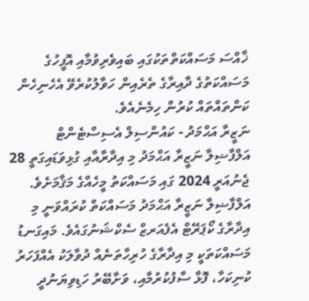ޚާއްސަ މަސައްކަތްތަކުގައި ބައިވެރިވުމާއި އޮފީހުގެ މަސައްކަތުގެ ދާއިރާގެ ތެރެއިން ހަވާލުކުރެވޭ އެހެނިހެން ކަންތައްތައް ކުރުން ހިމެނެއެވެ.
ނަޒީރާ އަޙްމަދު - ކައުންސިލް އެސިސްޓެންޓް
އަލްފާޟިލާ ނަޒީރާ އަޙްމަދު މި އިދާރާއާއި ގުޅިވަޑައިގަތީ 28 ޖެނުއަރީ 2024 ގައި މަސައްކަތު މީހެއްގެ މަޤާމަށެވެ.
އަލްފާޟިލާ ނަޒީރާ އަޙްމަދު މަސައްކަތް ކުރައްވަނީ މި އިދާރާގެ ކޯޕަރޭޓް އެފެއަރޒް ސެކްޝަނުގައެވެ. މައިގަނޑު މަސައްކަތަކީ މި އިދާރާގެ ހުރިހާތަނެއް ދުވާލަކު އެއްފަހަރު ކުނިކަހާ، ފޮޅާ ސާފުކުރުމާއި، ވަށާބޭރު ހަޑިވިޔަނުދީ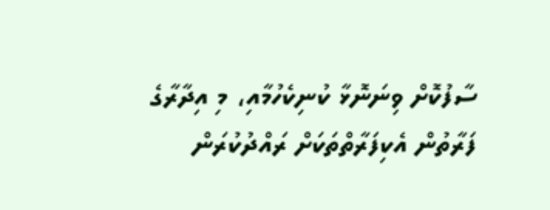ސާފުކޮށް ވިނަނޮޅާ ކުނިކެހުމާއި، މި އިދާރާގެ ފަރާތުން އެކިފަރާތްތަކަށް ރައްދުކުރަން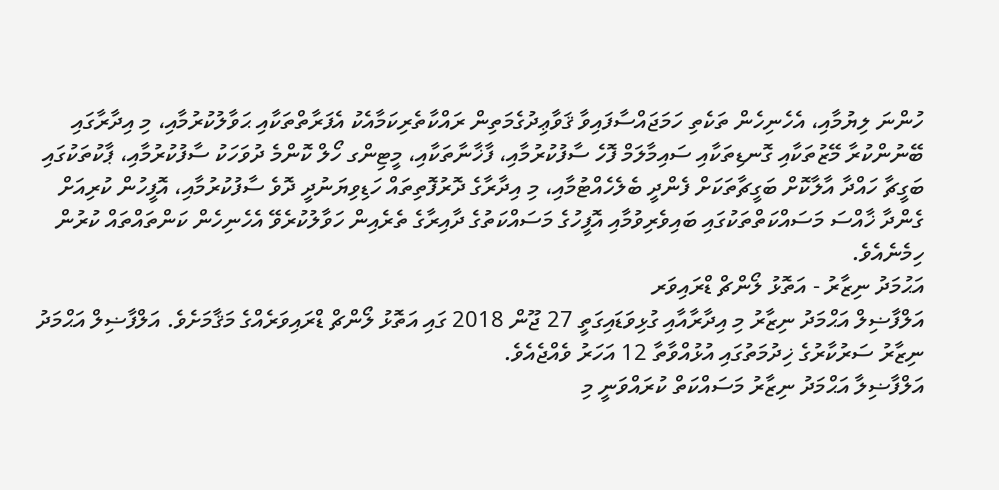ހުންނަ ލިޔުމާއި، އެހެނިހެން ތަކެތި ހަމަޖައްސާފައިވާ ޤަވާޢިދުގެމަތިން ރައްކާތެރިކަމާއެކު އެފަރާތްތަކާއި ޙަވާލުކުރުމާއި، މި އިދާރާގައި ބޭނުންކުރާ މޭޒުތަކާއި ގޮނޑިތަކާއި ސައިމާލަމް ފޮހެ ސާފުކުރުމާއި، ފާޚާނާތަކާއި، މީޓިންގ ހޯލް ކޮންމެ ދުވަހަކު ސާފުކުރުމާއި، ޕާކުތަކުގައި ބަގީޗާ ހައްދާ އާލާކޮށް ބަގީޗާތަކަށް ފެންދީ ބެލެހެއްޓުމާއި، މި އިދާރާގެ ދޮރުފޮތިތައް ހަޑިވިޔަނުދީ ދޮވެ ސާފުކުރުމާއި، އޮފީހުން ކުރިއަށް ގެންދާ ޚާއްސަ މަސައްކަތްތަކުގައި ބައިވެރިވުމާއި އޮފީހުގެ މަސައްކަތުގެ ދާއިރާގެ ތެރެއިން ހަވާލުކުރެވޭ އެހެނިހެން ކަންތައްތައް ކުރުން ހިމެނެއެވެ.
އަޙުމަދު ނިޒާރު - އަތޮޅު ލޯންޗް ޑްރައިވަރ
އަލްފާޟިލް އަޙްމަދު ނިޒާރު މި އިދާރާއާއި ގުޅިވަޑައިގަތީ 27 ޖޫން 2018 ގައި އަތޮޅު ލޯންޗް ޑްރައިވަރެއްގެ މަޤާމަށެވެ. އަލްފާޟިލް އަޙްމަދު ނިޒާރު ސަރުކާރުގެ ޚިދުމަތުގައި އުޅުއްވާތާ 12 އަހަރު ވެއްޖެއެވެ.
އަލްފާޟިލާ އަޙްމަދު ނިޒާރު މަސައްކަތް ކުރައްވަނީ މި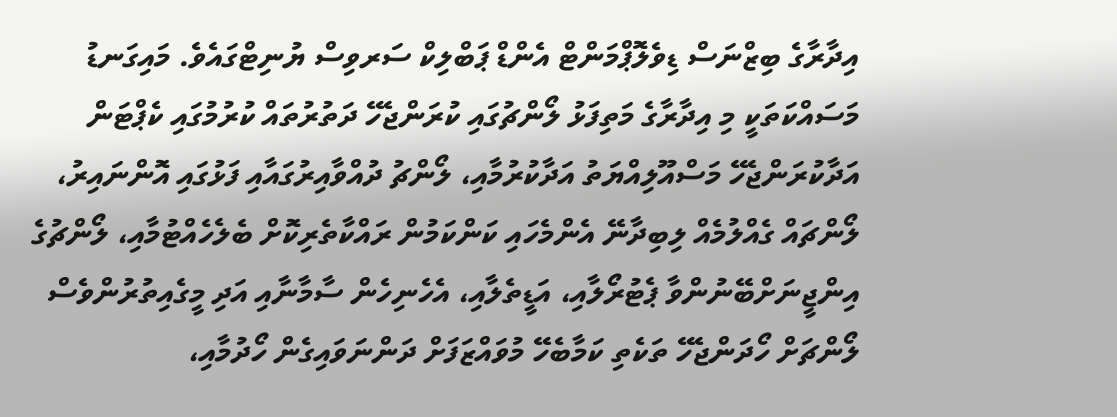އިދާރާގެ ބިޒްނަސް ޑިވެލޮޕްމަންޓް އެންޑް ޕަބްލިކް ސަރވިސް ޔުނިޓްގައެވެ. މައިގަނޑު މަސައްކަތަކީ މި އިދާރާގެ މަތިފަޅު ލޯންޗުގައި ކުރަންޖެހޭ ދަތުރުތައް ކުރުމުގައި ކެޕްޓަން އަދާކުރަންޖެހޭ މަސްއޫލިއްޔަތު އަދާކުރުމާއި، ލޯންޗު ދުއްވާއިރުގައާއި ފަޅުގައި އޮންނައިރު، ލޯންޗައް ގެއްލުމެއް ލިބިދާނޭ އެންމެހައި ކަންކަމުން ރައްކާތެރިކޮށް ބެލެހެއްޓުމާއި، ލޯންޗުގެ އިންޖީނަށްބޭނުންވާ ޕެޓުރޯލާއި، އަޑީތެލާއި، އެހެނިހެން ސާމާނާއި އަދި މީގެއިތުރުންވެސް ލޯންޗަށް ހޯދަންޖެހޭ ތަކެތި ކަމާބެހޭ މުވައްޒަފަށް ދަންނަވައިގެން ހޯދުމާއި،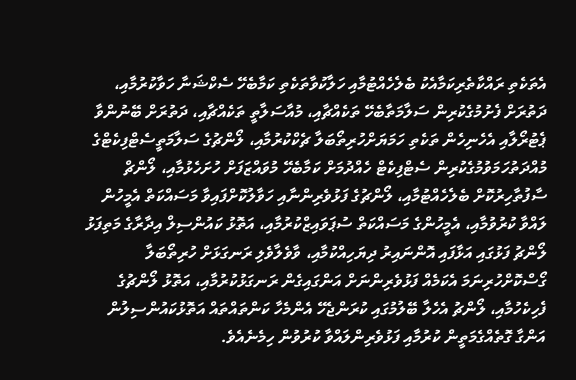އެތަކެތި ރައްކާތެރިކަމާއެކު ބެލެހެއްޓުމާއި ހަލާކުވާތަކެތި ކަމާބެހޭ ސެކްޝަނާ ހަވާކުރުމާއި، ދަތުރަށް ފެށުމުގެކުރިން ސަލާމަތާބެހޭ ތަކެއްޗާއި، މުއާސަލާތީ ތަކެއްޗާއި، ދަތުރަށް ބޭނުންވާ ޕެޓުރޯލާއި އެހެނިހެން ތަކެތި ހަމަޔަށްހުރިތޯބަލާ ޗެކްކުރުމާއި، ލޯންޗުގެ ސަލާމަތީސެޓްފިކެޓްގެ މުއްދަތުހަމަވުމުގެކުރިން ސެޓްފިކެޓް ހެއްދުމަށް ކަމާބެހޭ މުވައްޒަފަށް ހުށަހެޅުމާއި، ލޯންޗް ސާފުތާހިރުކޮށް ބެލެހެއްޓުމާއި، ލޯންޗުގެ ފަޅުވެރިންނާއި ހަވާލުކޮށްފައިވާ މަސައްކަތް އެމީހުން ލައްވާ ކުރުވުމާއި، އެމީހުންގެ މަސައްކަތް ސުޕަވައިޒްކުރުމާއި، އަތޮޅު ކައުންސިލް އިދާރާގެ މަތިފަޅު ލޯންޗު ފަޅުގައި އަޅާފައި އޮންނައިރު ދިޔަހިއްކުމާއި، ވާވެލާވެލި ރަނގަޅަށް ހުރިތޯބަލާ ގޯސްކޮށްހުރިނަމަ އެކަމެއް ފަޅުވެރިންނަށް އަންގައިގެން ރަނގަޅުކުރުމާއި، އަތޮޅު ލޯންޗުގެ ފެހިކެހުމާއި، ލޯންޗު އެހެލާ ބޭލުމުގައި ކުރަންޖެހޭ އެންމެހާ ކަންތައްތައް އަތޮޅުކައުންސިލުން އަންގާ ގޮތެއްގެމަތީން ކުރުމާއި ފަޅުވެރިންލައްވާ ކުރުވުން ހިމެނެއެވެ.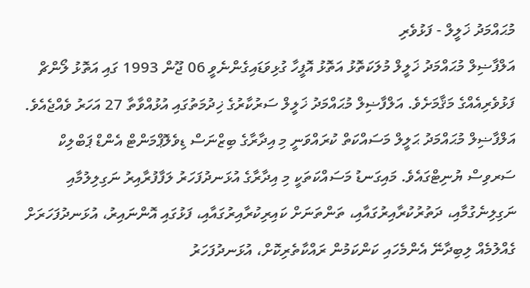މުޙައްމަދު ޚަލީލް - ފަޅުވެރި
އަލްފާޟިލް މުޙައްމަދު ޚަލީލް މުލަކަތޮޅު އަތޮޅު އޮފީހާ ގުޅިވަޑައިގެންނެވީ 06 ޖޫން 1993 ގައި އަތޮޅު ލޯންޗް ފަޅުވެރިއެއްގެ މަޤާމަށެވެ. އަލްފާޟިލް މުޙައްމަދު ޚަލީލް ސަރުކާރުގެ ޚިދުމަތުގައި އުޅުއްވާތާ 27 އަހަރު ވެއްޖެއެވެ.
އަލްފާޟިލް މުޙައްމަދު ޙަލީލް މަސައްކަތް ކުރައްވަނީ މި އިދާރާގެ ބިޒްނަސް ޑިވެލޮޕްމަންޓް އެންޑް ޕަބްލިކް ސަރވިސް ޔުނިޓްގައެވެ. މައިގަނޑު މަސައްކަތަކީ މި އިދާރާގެ އުޅަނދުފަހަރު ލަފާފުރާއިރު ނަގިލިލުމާއި ނަގިލިނެގުމާއި، ދަތުރުކުރާއިރުގައާއި، ތަންތަނަށް ކައިރިކުރާއިރުގައާއި، ފަޅުގައި އޮންނައިރު، އުޅަނދުފަހަރަށް ގެއްލުމެއް ލިބިދާނޭ އެންމެހައި ކަންކަމުން ރައްކާތެރިކޮށް، އުޅަނދުފަހަރު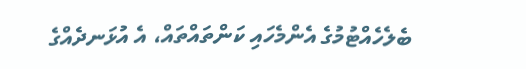ބެލެހެއްޓުމުގެ އެންމެހައި ކަންތައްތައް، އެ އުޅަނދެއްގެ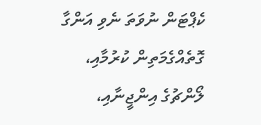ކެޕްޓަން ނުވަތަ ނެވި އަންގާ ގޮތެއްގެމަތިން ކުރުމާއި، ލޯންޗުގެ އިންޖީނާއި،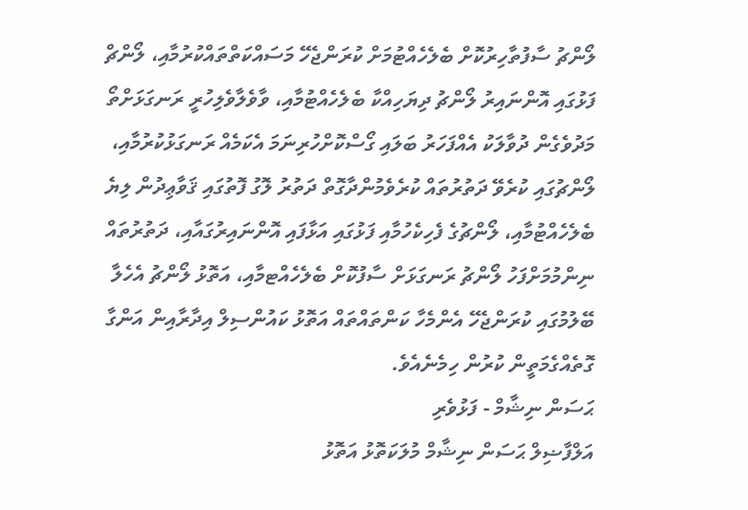ލޯންޗު ސާފުތާހިރުކޮށް ބެލެހެއްޓުމަށް ކުރަންޖެހޭ މަސައްކަތްތައްކުރުމާއި، ލޯންޗް ފަޅުގައި އޮންނައިރު ލޯންޗު ދިޔަހިއްކާ ބެލެހެއްޓުމާއި، ވާވެލާވެލިހުރީ ރަނގަޅަށްތޯ މަދުވެގެން ދުވާލަކު އެއްފަހަރު ބަލައި ގޯސްކޮށްހުރިނަމަ އެކަމެއް ރަނގަޅުކުރުމާއި، ލޯންޗުގައި ކުރެވޭ ދަތުރުތައް ކުރެވެމުންދާގޮތް ދަތުރު ލޮގު ފޮތުގައި ޤަވާޢިދުން ލިޔެ ބެލެހެއްޓުމާއި، ލޯންޗުގެ ފެހިކެހުމާއި ފަޅުގައި އަޅާފައި އޮންނައިރުގައާއި، ދަތުރުތައް ނިންމުމަށްފަހު ލޯންޗު ރަނގަޅަށް ސާފުކޮށް ބެލެހެއްޓމާއި، އަތޮޅު ލޯންޗު އެހެލާ ބޭލުމުގައި ކުރަންޖެހޭ އެންމެހާ ކަންތައްތައް އަތޮޅު ކައުންސިލް އިދާރާއިން އަންގާ ގޮތެއްގެމަތީން ކުރުން ހިމެނެއެވެ.
ޙަސަން ނިޝާމް - ފަޅުވެރި
އަލްފާޟިލް ޙަސަން ނިޝާމް މުލަކަތޮޅު އަތޮޅު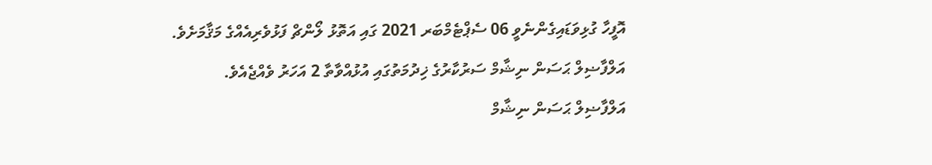އޮފީހާ ގުޅިވަޑައިގެންނެވީ 06 ސެޕްޓެމްބަރ 2021 ގައި އަތޮޅު ލޯންޗް ފަޅުވެރިއެއްގެ މަޤާމަށެވެ. އަލްފާޟިލް ޙަސަން ނިޝާމް ސަރުކާރުގެ ޚިދުމަތުގައި އުޅުއްވާތާ 2 އަހަރު ވެއްޖެއެވެ.
އަލްފާޟިލް ޙަސަން ނިޝާމް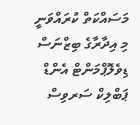މަސައްކަތް ކުރައްވަނީ މި އިދާރާގެ ބިޒްނަސް ޑިވެލޮޕްމަންޓް އެންޑް ޕަބްލިކް ސަރވިސް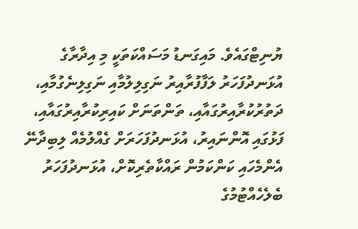ޔުނިޓްގައެވެ. މައިގަނޑު މަސައްކަތަކީ މި އިދާރާގެ އުޅަނދުފަހަރު ލަފާފުރާއިރު ނަގިލިލުމާއި ނަގިލިނެގުމާއި، ދަތުރުކުރާއިރުގައާއި، ތަންތަނަށް ކައިރިކުރާއިރުގައާއި، ފަޅުގައި އޮންނައިރު، އުޅަނދުފަހަރަށް ގެއްލުމެއް ލިބިދާނޭ އެންމެހައި ކަންކަމުން ރައްކާތެރިކޮށް، އުޅަނދުފަހަރު ބެލެހެއްޓުމުގެ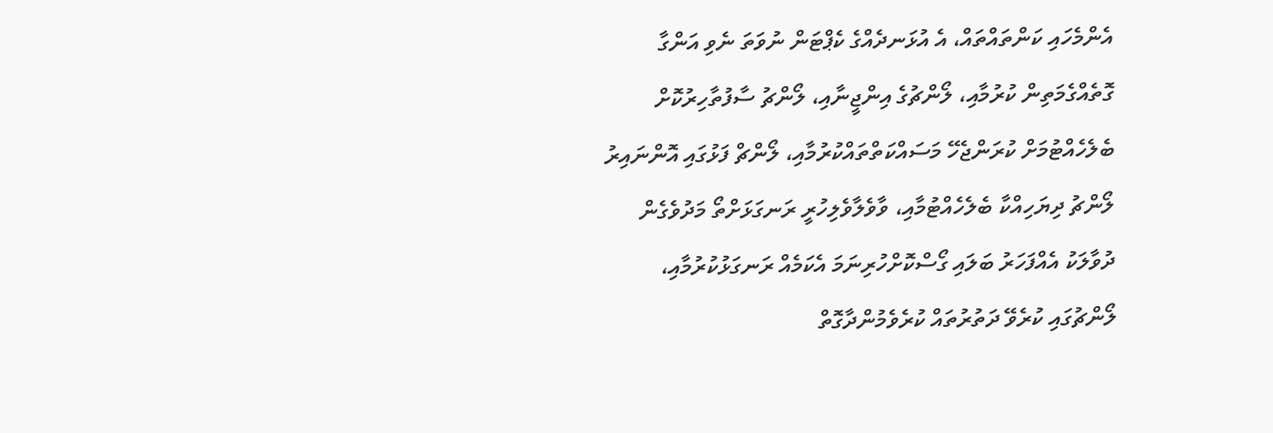އެންމެހައި ކަންތައްތައް، އެ އުޅަނދެއްގެ ކެޕްޓަން ނުވަތަ ނެވި އަންގާ ގޮތެއްގެމަތިން ކުރުމާއި، ލޯންޗުގެ އިންޖީނާއި، ލޯންޗު ސާފުތާހިރުކޮށް ބެލެހެއްޓުމަށް ކުރަންޖެހޭ މަސައްކަތްތައްކުރުމާއި، ލޯންޗް ފަޅުގައި އޮންނައިރު ލޯންޗު ދިޔަހިއްކާ ބެލެހެއްޓުމާއި، ވާވެލާވެލިހުރީ ރަނގަޅަށްތޯ މަދުވެގެން ދުވާލަކު އެއްފަހަރު ބަލައި ގޯސްކޮށްހުރިނަމަ އެކަމެއް ރަނގަޅުކުރުމާއި، ލޯންޗުގައި ކުރެވޭ ދަތުރުތައް ކުރެވެމުންދާގޮތް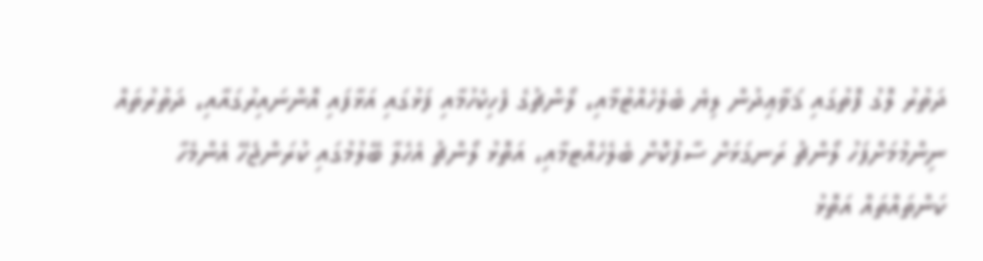ދަތުރު ލޮގު ފޮތުގައި ޤަވާޢިދުން ލިޔެ ބެލެހެއްޓުމާއި، ލޯންޗުގެ ފެހިކެހުމާއި ފަޅުގައި އަޅާފައި އޮންނައިރުގައާއި، ދަތުރުތައް ނިންމުމަށްފަހު ލޯންޗު ރަނގަޅަށް ސާފުކޮށް ބެލެހެއްޓމާއި، އަތޮޅު ލޯންޗު އެހެލާ ބޭލުމުގައި ކުރަންޖެހޭ އެންމެހާ ކަންތައްތައް އަތޮޅު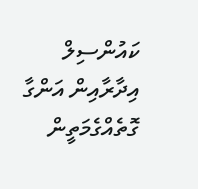ކައުންސިލް އިދާރާއިން އަންގާ ގޮތެއްގެމަތީން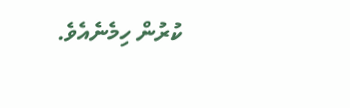ކުރުން ހިމެނެއެވެ.